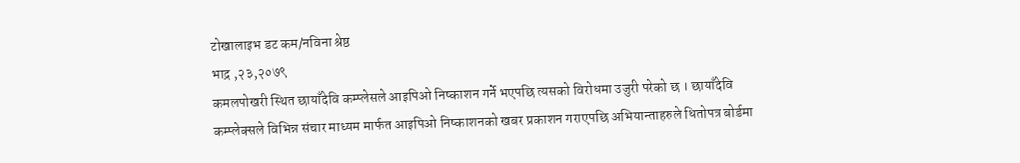टोखालाइभ डट कम/नविना श्रेष्ठ
भाद्र ,२३,२०७९
कमलपोखरी स्थित छायाँदेवि कम्प्लेसले आइपिओ निष्काशन गर्ने भएपछि त्यसको विरोधमा उजुरी परेको छ । छायाँदेवि कम्प्लेक्सले विभिन्न संचार माध्यम मार्फत आइपिओ निष्काशनको खबर प्रकाशन गराएपछि अभियान्ताहरुले धितोपत्र बोर्डमा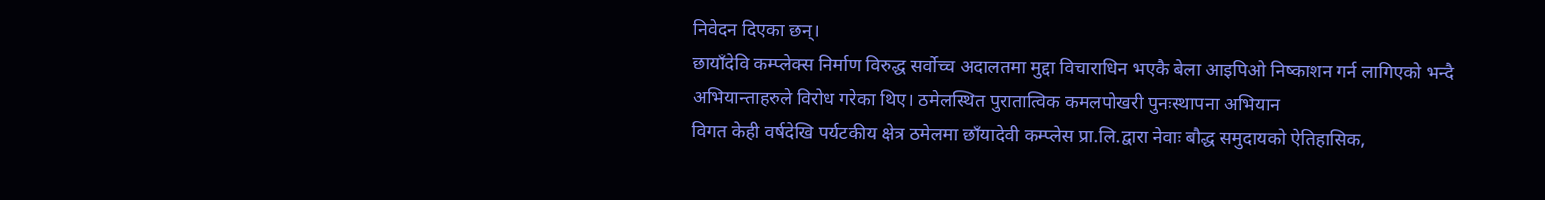निवेदन दिएका छन्।
छायाँदेवि कम्प्लेक्स निर्माण विरुद्ध सर्वोच्च अदालतमा मुद्दा विचाराधिन भएकै बेला आइपिओ निष्काशन गर्न लागिएको भन्दै अभियान्ताहरुले विरोध गरेका थिए। ठमेलस्थित पुरातात्विक कमलपोखरी पुनःस्थापना अभियान
विगत केही वर्षदेखि पर्यटकीय क्षेत्र ठमेलमा छाँयादेवी कम्प्लेस प्रा.लि.द्वारा नेवाः बौद्ध समुदायको ऐतिहासिक,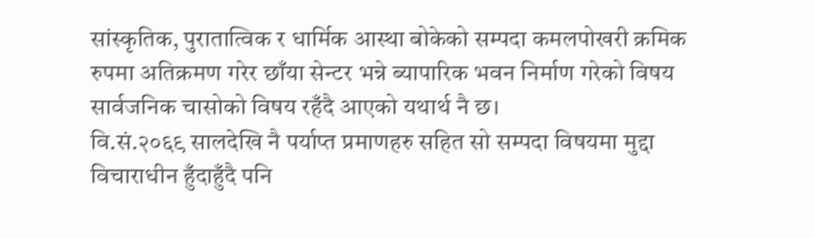सांस्कृतिक, पुरातात्विक र धार्मिक आस्था बोकेको सम्पदा कमलपोखरी क्रमिक रुपमा अतिक्रमण गरेर छाँया सेन्टर भन्ने ब्यापारिक भवन निर्माण गरेको विषय सार्वजनिक चासोको विषय रहँदै आएको यथार्थ नै छ।
वि.सं.२०६९ सालदेखि नै पर्याप्त प्रमाणहरु सहित सो सम्पदा विषयमा मुद्दा विचाराधीन हुँदाहुँदै पनि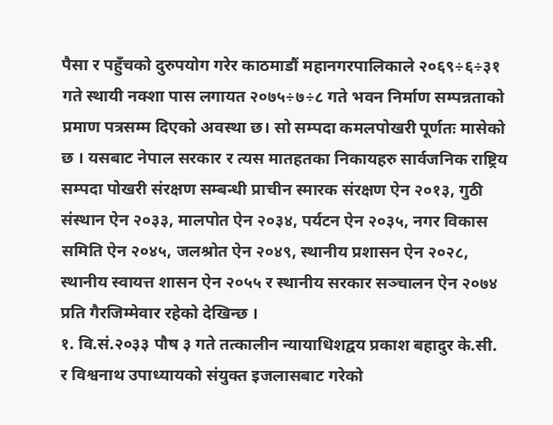पैसा र पहुँचको दुरुपयोग गरेर काठमाडौं महानगरपालिकाले २०६९÷६÷३१ गते स्थायी नक्शा पास लगायत २०७५÷७÷८ गते भवन निर्माण सम्पन्नताको प्रमाण पत्रसम्म दिएको अवस्था छ। सो सम्पदा कमलपोखरी पूर्णतः मासेको छ । यसबाट नेपाल सरकार र त्यस मातहतका निकायहरु सार्वजनिक राष्ट्रिय सम्पदा पोखरी संरक्षण सम्बन्धी प्राचीन स्मारक संरक्षण ऐन २०१३, गुठी संस्थान ऐन २०३३, मालपोत ऐन २०३४, पर्यटन ऐन २०३५, नगर विकास समिति ऐन २०४५, जलश्रोत ऐन २०४९, स्थानीय प्रशासन ऐन २०२८, स्थानीय स्वायत्त शासन ऐन २०५५ र स्थानीय सरकार सञ्चालन ऐन २०७४ प्रति गैरजिम्मेवार रहेको देखिन्छ ।
१. वि.सं.२०३३ पौष ३ गते तत्कालीन न्यायाधिशद्वय प्रकाश बहादुर के.सी. र विश्वनाथ उपाध्यायको संयुक्त इजलासबाट गरेको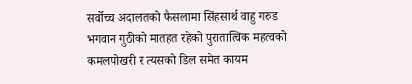सर्वोच्च अदालतको फैसलामा सिंहसार्थ वाहु गरुड भगवान गुठीको मातहत रहेको पुरातात्विक महत्वको कमलपोखरी र त्यसको डिल समेत कायम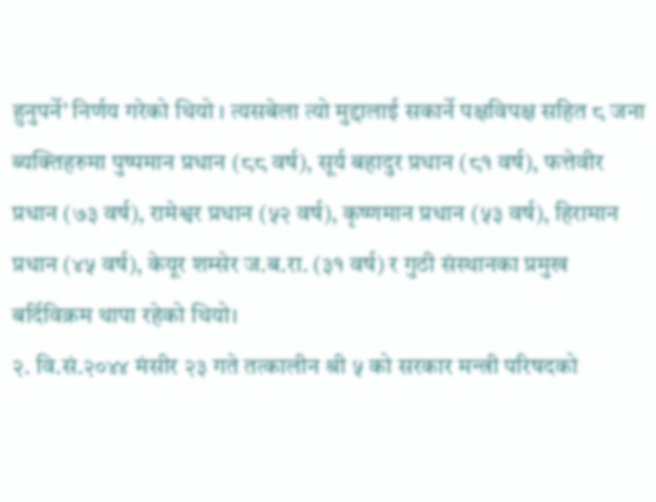हुनुपर्ने’ निर्णय गरेको थियो । त्यसबेला त्यो मुद्दालाई सकार्ने पक्षविपक्ष सहित ८ जना ब्यक्तिहरुमा पुष्पमान प्रधान (८८ वर्ष), सूर्य बहादुर प्रधान (८१ वर्ष), फत्तेवीर प्रधान (७३ वर्ष), रामेश्वर प्रधान (५२ वर्ष), कृष्णमान प्रधान (५३ वर्ष), हिरामान प्रधान (४५ वर्ष), केयूर शम्सेर ज.ब.रा. (३१ वर्ष) र गुठी संस्थानका प्रमुख बर्दिविक्रम थापा रहेको थियो।
२. वि.सं.२०४४ मंसीर २३ गते तत्कालीन श्री ५ को सरकार मन्त्री परिषदको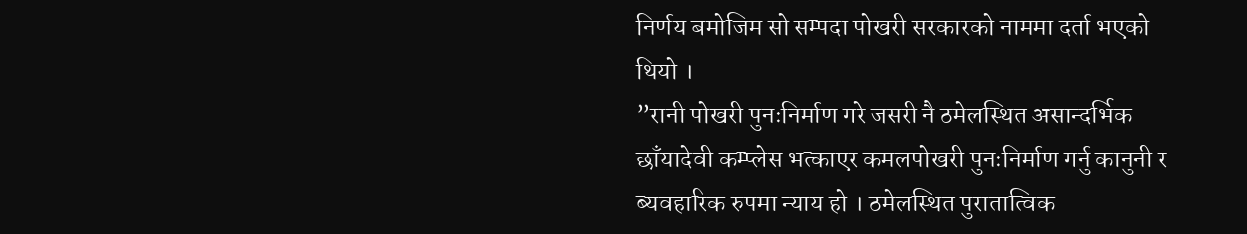निर्णय बमोजिम सो सम्पदा पोखरी सरकारको नाममा दर्ता भएको थियो ।
”रानी पोखरी पुनःनिर्माण गरे जसरी नै ठमेलस्थित असान्दर्भिक छाँयादेवी कम्प्लेस भत्काएर कमलपोखरी पुनःनिर्माण गर्नु कानुनी र ब्यवहारिक रुपमा न्याय हो । ठमेलस्थित पुरातात्विक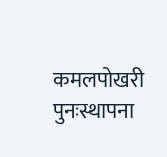कमलपोखरी पुनःस्थापना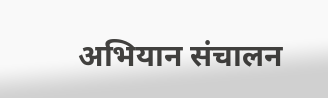अभियान संचालन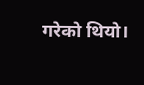गरेको थियो।